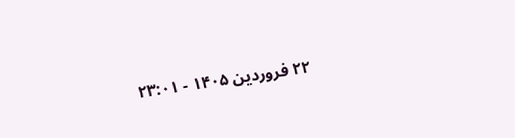۲۲ فروردین ۱۴۰۵ - ۲۳:۰۱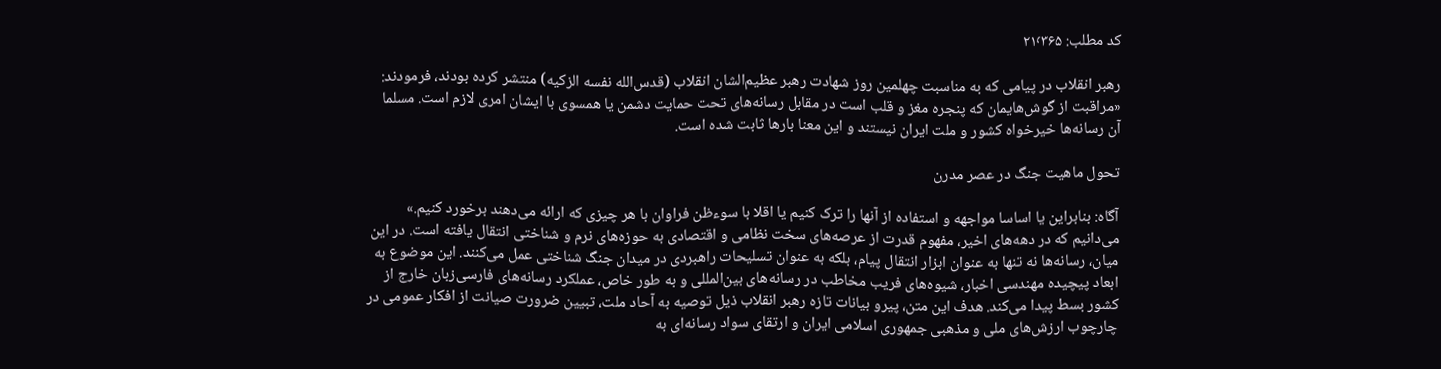کد مطلب: ۲۱٬۳۶۵

رهبر انقلاب در پیامی که به مناسبت چهلمین روز شهادت رهبر عظیم‌الشان انقلاب (قدس‌الله نفسه الزکیه) منتشر کرده بودند، فرمودند: «مراقبت از گوش‌هایمان که پنجره مغز و قلب است در مقابل رسانه‌های تحت حمایت دشمن یا همسوی با ایشان امری لازم است. مسلما آن رسانه‌ها خیرخواه کشور و ملت ایران نیستند و این معنا بارها ثابت شده است.

تحول ماهیت جنگ در عصر مدرن

آگاه: بنابراین یا اساسا مواجهه و استفاده از آنها را ترک کنیم یا اقلا با سوءظن فراوان با هر چیزی که ارائه می‌دهند برخورد کنیم.» می‌دانیم که در دهه‌های اخیر، مفهوم قدرت از عرصه‌های سخت نظامی و اقتصادی به حوزه‌های نرم و شناختی انتقال یافته است. در این میان، رسانه‌ها نه تنها به عنوان ابزار انتقال پیام، بلکه به عنوان تسلیحات راهبردی در میدان جنگ شناختی عمل می‌کنند. این موضوع به ابعاد پیچیده مهندسی اخبار، شیوه‌های فریب مخاطب در رسانه‌های بین‌المللی و به طور خاص، عملکرد رسانه‌های فارسی‌زبان خارج از کشور بسط پیدا می‌کند. هدف این متن، پیرو بیانات تازه رهبر انقلاب ذیل توصیه به آحاد ملت، تبیین ضرورت صیانت از افکار عمومی در چارچوب ارزش‌های ملی و مذهبی جمهوری اسلامی ایران و ارتقای سواد رسانه‌ای به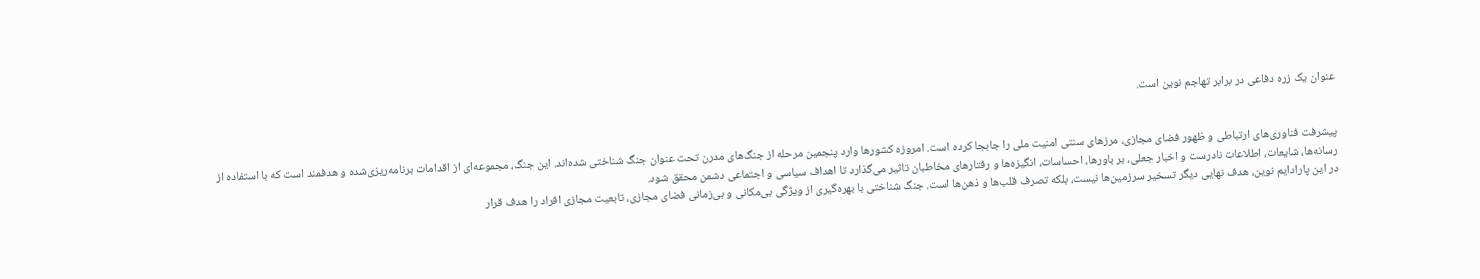عنوان یک زره دفاعی در برابر تهاجم نوین است.


پیشرفت فناوری‌های ارتباطی و ظهور فضای مجازی، مرزهای سنتی امنیت ملی را جابجا کرده است. امروزه کشورها وارد پنجمین مرحله از جنگ‌های مدرن تحت عنوان جنگ شناختی شده‌اند. این جنگ، مجموعه‌ای از اقدامات برنامه‌ریزی‌شده و هدفمند است که با استفاده از رسانه‌ها، شایعات، اطلاعات نادرست و اخبار جعلی، بر باورها، احساسات، انگیزه‌ها و رفتارهای مخاطبان تاثیر می‌گذارد تا اهداف سیاسی و اجتماعی دشمن محقق شود.
در این پارادایم نوین، هدف نهایی دیگر تسخیر سرزمین‌ها نیست، بلکه تصرف قلب‌ها و ذهن‌ها است. جنگ شناختی با بهره‌گیری از ویژگی بی‌مکانی و بی‌زمانی فضای مجازی، تابعیت مجازی افراد را هدف قرار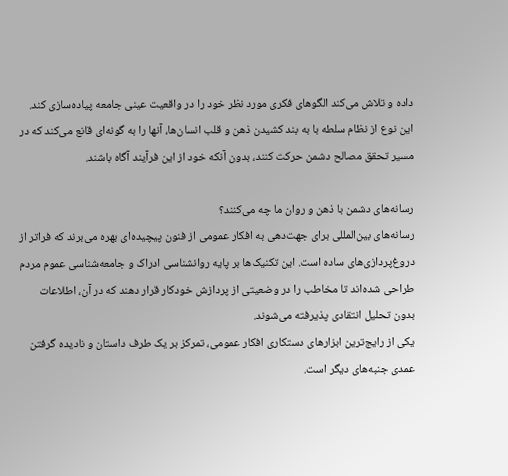داده و تلاش می‌کند الگوهای فکری مورد نظر خود را در واقعیت عینی جامعه پیاده‌سازی کند. این نوع از نظام سلطه با به بند کشیدن ذهن و قلب انسان‌ها، آنها را به گونه‌ای قانع می‌کند که در مسیر تحقق مصالح دشمن حرکت کنند، بدون آنکه خود از این فرآیند آگاه باشند.

رسانه‌های دشمن با ذهن و روان ما چه می‌کنند؟
رسانه‌های بین‌المللی برای جهت‌دهی به افکار عمومی از فنون پیچیده‌ای بهره می‌برند که فراتر از دروغ‌پردازی‌های ساده است. این تکنیک‌ها بر پایه روانشناسی ادراک و جامعه‌شناسی عموم مردم طراحی شده‌اند تا مخاطب را در وضعیتی از پردازش خودکار قرار دهند که در آن، اطلاعات بدون تحلیل انتقادی پذیرفته می‌شوند.
یکی از رایج‌ترین ابزارهای دستکاری افکار عمومی، تمرکز بر یک طرف داستان و نادیده گرفتن عمدی جنبه‌های دیگر است.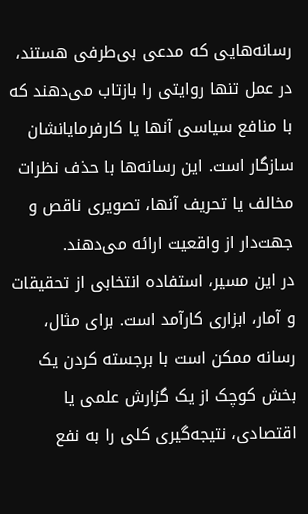رسانه‌هایی که مدعی بی‌طرفی هستند، در عمل تنها روایتی را بازتاب می‌دهند که با منافع سیاسی آنها یا کارفرمایانشان سازگار است. این رسانه‌ها با حذف نظرات مخالف یا تحریف آنها، تصویری ناقص و جهت‌دار از واقعیت ارائه می‌دهند.
در این مسیر، استفاده انتخابی از تحقیقات و آمار، ابزاری کارآمد است. برای مثال، رسانه ممکن است با برجسته کردن یک بخش کوچک از یک گزارش علمی یا اقتصادی، نتیجه‌گیری کلی را به نفع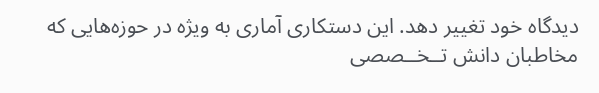دیدگاه خود تغییر دهد. این دستکاری آماری به ویژه در حوزه‌هایی که مخاطبان دانش تــخــصصی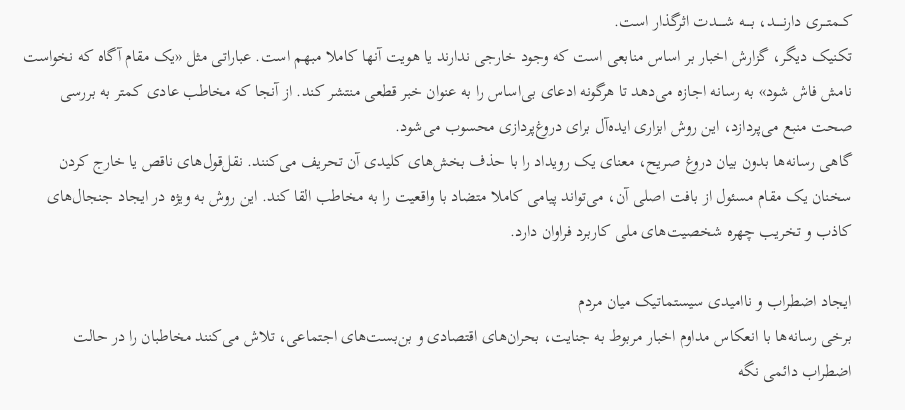کــمتـــری دارنـــــد، بــــه شـــــدت اثرگذار است.
تکنیک دیگر، گزارش اخبار بر اساس منابعی است که وجود خارجی ندارند یا هویت آنها کاملا مبهم است. عباراتی مثل «یک مقام آگاه که نخواست نامش فاش شود» به رسانه اجازه می‌دهد تا هرگونه ادعای بی‌اساس را به عنوان خبر قطعی منتشر کند. از آنجا که مخاطب عادی کمتر به بررسی صحت منبع می‌پردازد، این روش ابزاری ایده‌آل برای دروغ‌پردازی محسوب می‌شود.
گاهی رسانه‌ها بدون بیان دروغ صریح، معنای یک رویداد را با حذف بخش‌های کلیدی آن تحریف می‌کنند. نقل‌قول‌های ناقص یا خارج کردن سخنان یک مقام مسئول از بافت اصلی آن، می‌تواند پیامی کاملا متضاد با واقعیت را به مخاطب القا کند. این روش به ویژه در ایجاد جنجال‌های کاذب و تخریب چهره شخصیت‌های ملی کاربرد فراوان دارد.

ایجاد اضطراب و ناامیدی سیستماتیک میان مردم
برخی رسانه‌ها با انعکاس مداوم اخبار مربوط به جنایت، بحران‌های اقتصادی و بن‌بست‌های اجتماعی، تلاش می‌کنند مخاطبان را در حالت اضطراب دائمی نگه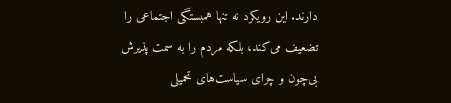دارند. این رویکرد نه تنها همبستگی اجتماعی را تضعیف می‌کند، بلکه مردم را به سمت پذیرش بی‌چون و چرای سیاست‌های تحمیلی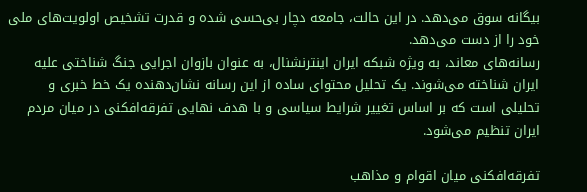بیگانه سوق می‌دهد. در این حالت، جامعه دچار بی‌حسی شده و قدرت تشخیص اولویت‌های ملی خود را از دست می‌دهد.
رسانه‌های معاند، به ویژه شبکه ایران اینترنشنال، به عنوان بازوان اجرایی جنگ شناختی علیه ایران شناخته می‌شوند. یک تحلیل محتوای ساده از این رسانه نشان‌دهنده یک خط خبری و تحلیلی است که بر اساس تغییر شرایط سیاسی و با هدف نهایی تفرقه‌افکنی در میان مردم ایران تنظیم می‌شود.

تفرقه‌افکنی میان اقوام و مذاهب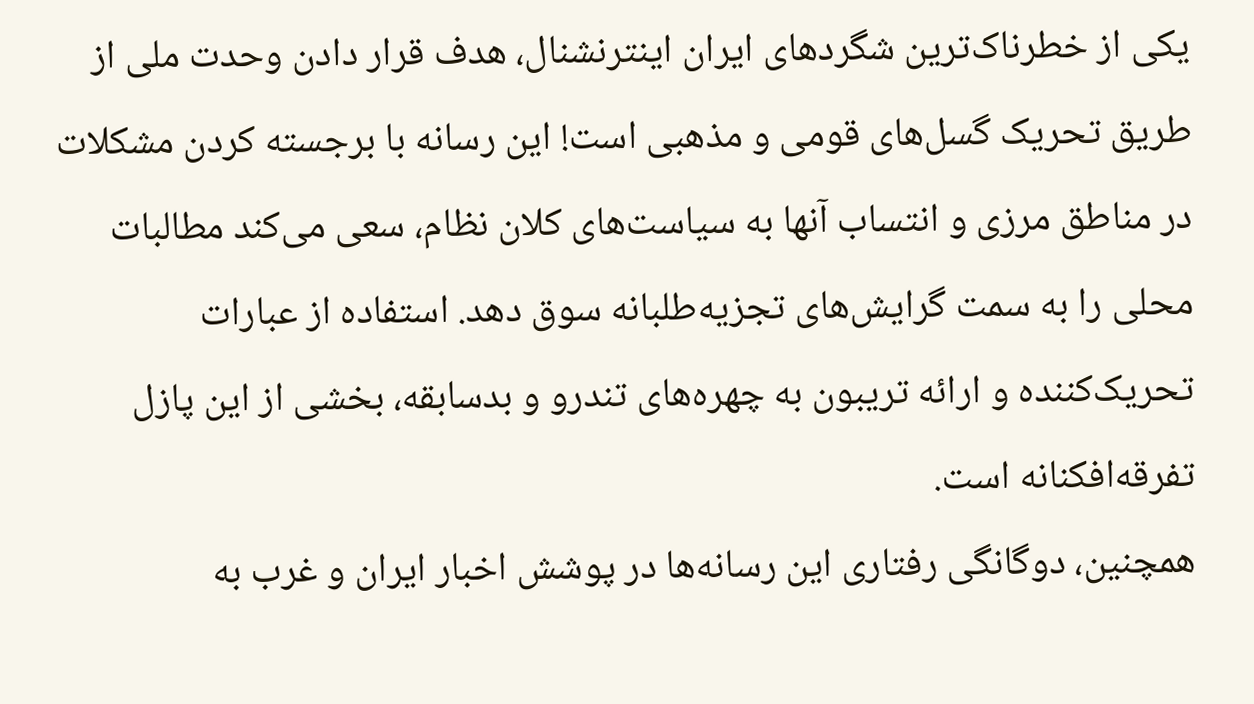یکی از خطرناک‌ترین شگردهای ایران اینترنشنال، هدف قرار دادن وحدت ملی از طریق تحریک گسل‌های قومی و مذهبی است! این رسانه با برجسته کردن مشکلات در مناطق مرزی و انتساب آنها به سیاست‌های کلان نظام، سعی می‌کند مطالبات محلی را به سمت گرایش‌های تجزیه‌طلبانه سوق دهد. استفاده از عبارات تحریک‌کننده و ارائه تریبون به چهره‌های تندرو و بدسابقه، بخشی از این پازل تفرقه‌افکنانه است.
همچنین، دوگانگی رفتاری این رسانه‌ها در پوشش اخبار ایران و غرب به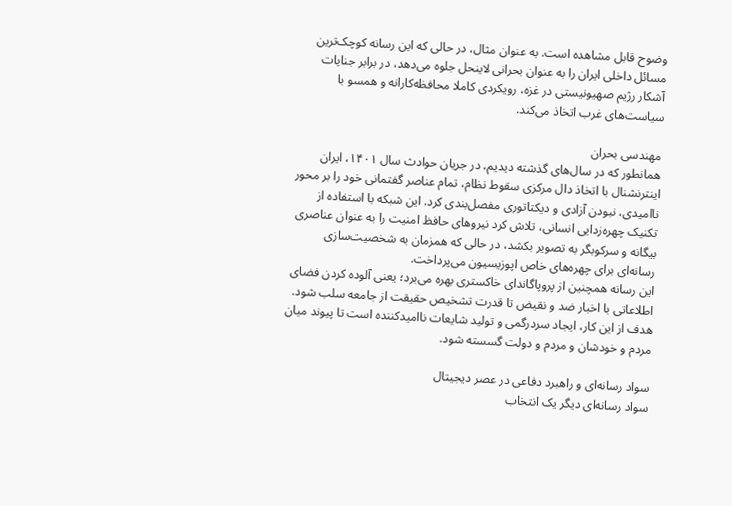وضوح قابل مشاهده است. به عنوان مثال، در حالی که این رسانه کوچک‌ترین مسائل داخلی ایران را به عنوان بحرانی لاینحل جلوه می‌دهد، در برابر جنایات آشکار رژیم صهیونیستی در غزه، رویکردی کاملا محافظه‌کارانه و همسو با سیاست‌های غرب اتخاذ می‌کند.

مهندسی بحران
همانطور که در سال‌های گذشته دیدیم، در جریان حوادث سال ۱۴۰۱، ایران اینترنشنال با اتخاذ دال مرکزی سقوط نظام، تمام عناصر گفتمانی خود را بر محور ناامیدی، نبودن آزادی و دیکتاتوری مفصل‌بندی کرد. این شبکه با استفاده از تکنیک چهره‌زدایی انسانی، تلاش کرد نیروهای حافظ امنیت را به عنوان عناصری بیگانه و سرکوبگر به تصویر بکشد، در حالی که همزمان به شخصیت‌سازی رسانه‌ای برای چهره‌های خاص اپوزیسیون می‌پرداخت.
این رسانه همچنین از پروپاگاندای خاکستری بهره می‌برد؛ یعنی آلوده کردن فضای اطلاعاتی با اخبار ضد و نقیض تا قدرت تشخیص حقیقت از جامعه سلب شود. هدف از این کار، ایجاد سردرگمی و تولید شایعات ناامیدکننده است تا پیوند میان مردم و خودشان و مردم و دولت گسسته شود.

سواد رسانه‌ای و راهبرد دفاعی در عصر دیجیتال
سواد رسانه‌ای دیگر یک انتخاب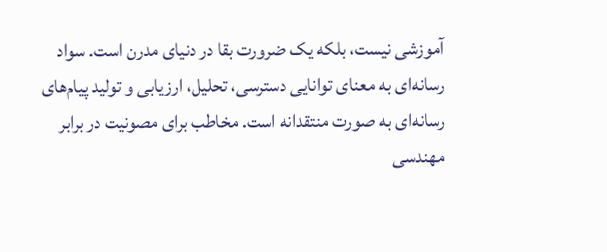آموزشی نیست، بلکه یک ضرورت بقا در دنیای مدرن است. سواد رسانه‌ای به معنای توانایی دسترسی، تحلیل، ارزیابی و تولید پیام‌های رسانه‌ای به صورت منتقدانه است. مخاطب برای مصونیت در برابر مهندسی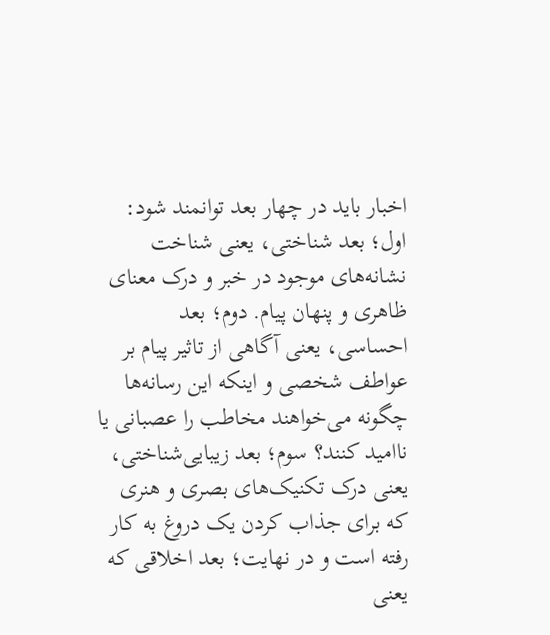اخبار باید در چهار بعد توانمند شود: اول؛ بعد شناختی، یعنی شناخت نشانه‌های موجود در خبر و درک معنای ظاهری و پنهان پیام. دوم؛ بعد احساسی، یعنی آگاهی از تاثیر پیام بر عواطف شخصی و اینکه این رسانه‌ها چگونه می‌خواهند مخاطب را عصبانی یا ناامید کنند؟ سوم؛ بعد زیبایی‌شناختی، یعنی درک تکنیک‌های بصری و هنری که برای جذاب کردن یک دروغ به کار رفته است و در نهایت؛ بعد اخلاقی که یعنی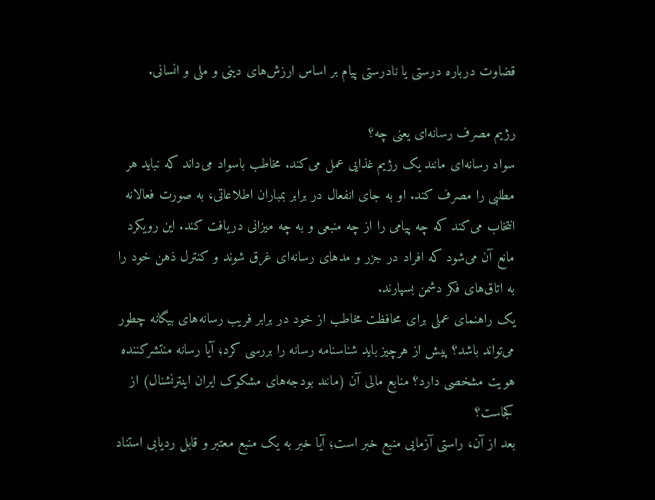قضاوت درباره درستی یا نادرستی پیام بر اساس ارزش‌های دینی و ملی و انسانی.

رژیم مصرف رسانه‌ای یعنی چه؟
سواد رسانه‌ای مانند یک رژیم غذایی عمل می‌کند. مخاطب باسواد می‌داند که نباید هر مطلبی را مصرف کند. او به جای انفعال در برابر بمباران اطلاعاتی، به صورت فعالانه انتخاب می‌کند که چه پیامی را از چه منبعی و به چه میزانی دریافت کند. این رویکرد مانع آن می‌شود که افراد در جزر و مدهای رسانه‌ای غرق شوند و کنترل ذهن خود را به اتاق‌های فکر دشمن بسپارند.
یک راهنمای عملی برای محافظت مخاطب از خود در برابر فریب رسانه‌های بیگانه چطور می‌تواند باشد؟ پیش از هرچیز باید شناسنامه رسانه را بررسی کرد؛ آیا رسانه منتشرکننده هویت مشخصی دارد؟ منابع مالی آن (مانند بودجه‌های مشکوک ایران اینترنشنال) از کجاست؟
بعد از آن، راستی آزمایی منبع خبر است؛ آیا خبر به یک منبع معتبر و قابل ردیابی استناد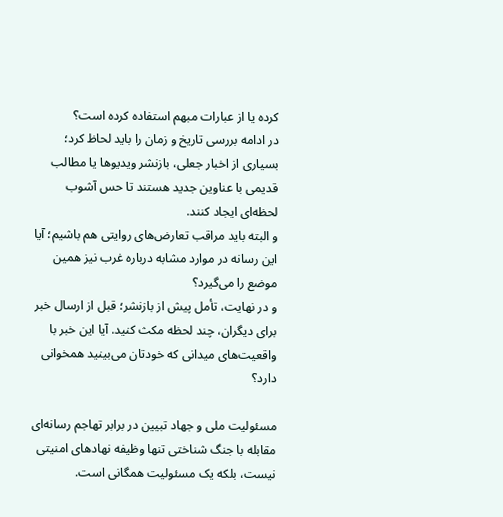کرده یا از عبارات مبهم استفاده کرده است؟
در ادامه بررسی تاریخ و زمان را باید لحاظ کرد؛ بسیاری از اخبار جعلی، بازنشر ویدیوها یا مطالب قدیمی با عناوین جدید هستند تا حس آشوب لحظه‌ای ایجاد کنند.
و البته باید مراقب تعارض‌های روایتی هم باشیم؛ آیا این رسانه در موارد مشابه درباره غرب نیز همین موضع را می‌گیرد؟
و در نهایت، تأمل پیش از بازنشر؛ قبل از ارسال خبر برای دیگران، چند لحظه مکث کنید. آیا این خبر با واقعیت‌های میدانی که خودتان می‌بینید همخوانی دارد؟

مسئولیت ملی و جهاد تبیین در برابر تهاجم رسانه‌ای
مقابله با جنگ شناختی تنها وظیفه نهادهای امنیتی نیست، بلکه یک مسئولیت همگانی است.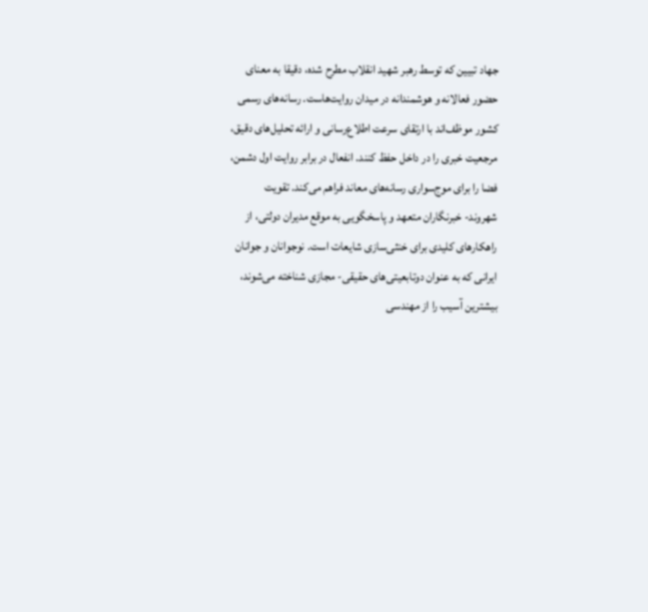جهاد تبیین که توسط رهبر شهید انقلاب مطرح شده، دقیقا به معنای حضور فعالانه و هوشمندانه در میدان روایت‌هاست. رسانه‌های رسمی کشور موظف‌اند با ارتقای سرعت اطلاع‌رسانی و ارائه تحلیل‌های دقیق، مرجعیت خبری را در داخل حفظ کنند. انفعال در برابر روایت اول دشمن، فضا را برای موج‌سواری رسانه‌های معاند فراهم می‌کند. تقویت شهروند- خبرنگاران متعهد و پاسخگویی به موقع مدیران دولتی، از راهکارهای کلیدی برای خنثی‌سازی شایعات است. نوجوانان و جوانان ایرانی که به عنوان دوتابعیتی‌های حقیقی- مجازی شناخته می‌شوند، بیشترین آسیب را از مهندسی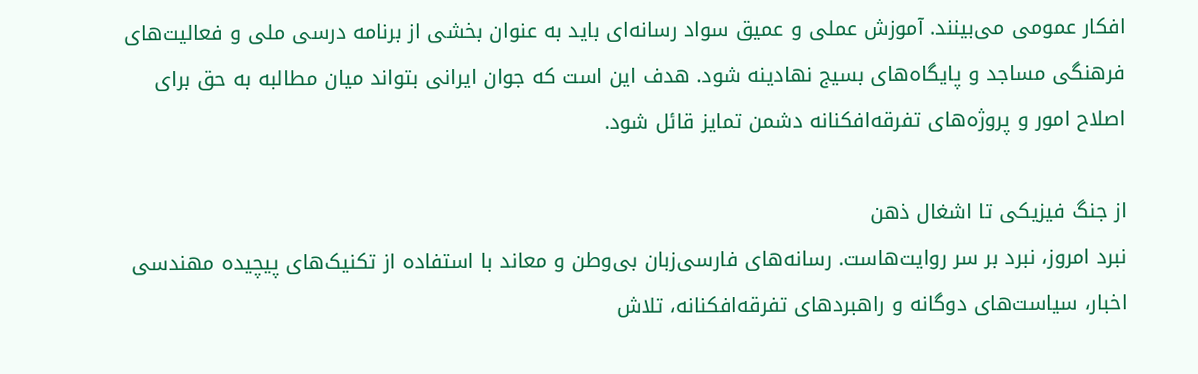افکار عمومی می‌بینند. آموزش عملی و عمیق سواد رسانه‌ای باید به عنوان بخشی از برنامه درسی ملی و فعالیت‌های فرهنگی مساجد و پایگاه‌های بسیج نهادینه شود. هدف این است که جوان ایرانی بتواند میان مطالبه به حق برای اصلاح امور و پروژه‌های تفرقه‌افکنانه دشمن تمایز قائل شود.

از جنگ فیزیکی تا اشغال ذهن
نبرد امروز، نبرد بر سر روایت‌هاست. رسانه‌های فارسی‌زبان بی‌وطن و معاند با استفاده از تکنیک‌های پیچیده مهندسی اخبار، سیاست‌های دوگانه و راهبردهای تفرقه‌افکنانه، تلاش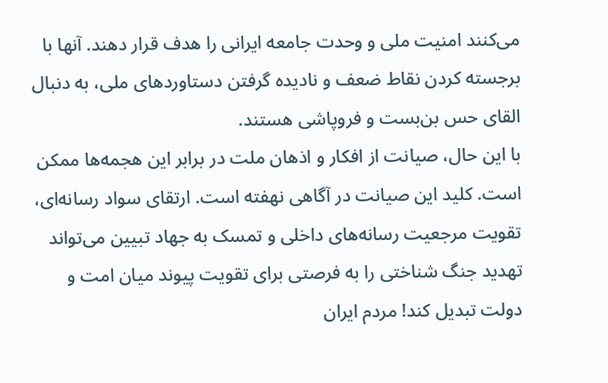می‌کنند امنیت ملی و وحدت جامعه ایرانی را هدف قرار دهند. آنها با برجسته کردن نقاط ضعف و نادیده گرفتن دستاوردهای ملی، به دنبال القای حس بن‌بست و فروپاشی هستند.
با این حال، صیانت از افکار و اذهان ملت در برابر این هجمه‌ها ممکن است. کلید این صیانت در آگاهی نهفته است. ارتقای سواد رسانه‌ای، تقویت مرجعیت رسانه‌های داخلی و تمسک به جهاد تبیین می‌تواند تهدید جنگ شناختی را به فرصتی برای تقویت پیوند میان امت و دولت تبدیل کند! مردم ایران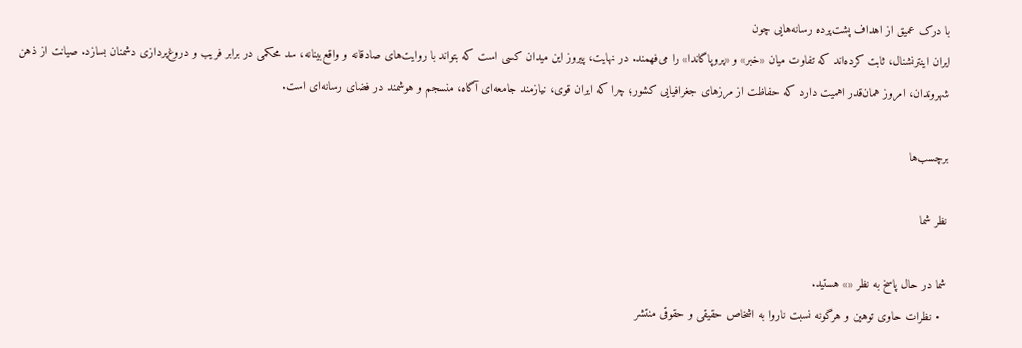با درک عمیق از اهداف پشت‌پرده رسانه‌هایی چون
ایران اینترنشنال، ثابت کرده‌اند که تفاوت میان «خبر» و «پروپاگاندا» را می‌فهمند. در نهایت، پیروز این میدان کسی است که بتواند با روایت‌های صادقانه و واقع‌بینانه، سد محکمی در برابر فریب و دروغ‌پردازی دشمنان بسازد. صیانت از ذهن شهروندان، امروز همان‌قدر اهمیت دارد که حفاظت از مرزهای جغرافیایی کشور؛ چرا که ایران قوی، نیازمند جامعه‌ای آگاه، منسجم و هوشمند در فضای رسانه‌ای است.

برچسب‌ها

نظر شما

شما در حال پاسخ به نظر «» هستید.
  • نظرات حاوی توهین و هرگونه نسبت ناروا به اشخاص حقیقی و حقوقی منتشر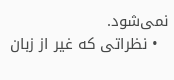نمی‌شود.
  • نظراتی که غیر از زبان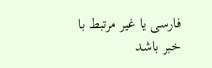فارسی یا غیر مرتبط با خبر باشد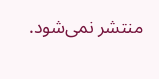منتشر نمی‌شود.